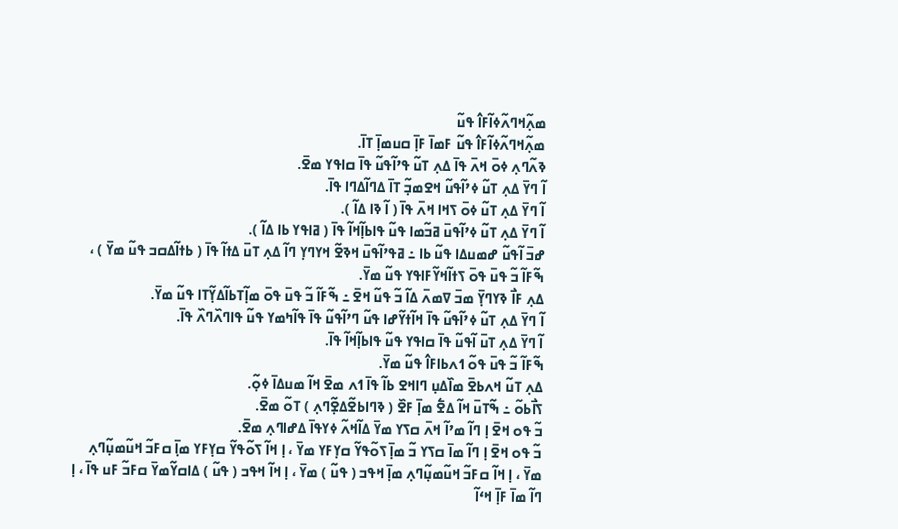ߘߍ߲߬ߞߣߍ߬ߦߊ߬ߓߊ߮ ߟߎ߬
ߘߍ߲߬ߞߣߍ߬ߦߊ߬ߓߊ߮ ߟߎ߬ ߓߘߊ߫ ߓߊ߲߫ ߛߎߘߊ߲߫ ߠߊ߫.
ߢߍ߬ߣߍ߲ ߦߋ߫ ߞߍ߫ ߟߊ߫ ߡߍ߲ ߠߎ߬ ߟߴߊ߬ߟߎ߬ ߟߊ߫ ߛߊߟߌ ߘߐ߫.
ߊ߬ ߣߌ߫ ߡߍ߲ ߠߎ߬ ߦߴߊ߬ߟߎ߬ ߞߐߘߏ߲߬ ߠߊ߫ ߡߣߊ߬ߡߣߊ ߟߊ߫.
ߊ߬ ߣߌ߫ ߡߍ߲ ߠߎ߬ ߦߋ߫ ߖߞߊ ߞߍ߫ ߟߊ߫ ( ߊ߬ ߢߊ ߡߊ߬ ).
ߊ߬ ߣߌ߫ ߡߍ߲ ߠߎ߬ ߦߴߊ߬ߟߎ߫ ߥߏ߬ߘߊ ߟߎ߬ ߟߊߕߊ߲߬ߞߊ߬ ߟߊ߫ ( ߥߊߟߌ ߕߊ ߡߊ߬ ).
ߝߏ߫ ߊ߬ߟߎ߬ ߝߘߎߡߊ ߟߎ߬ ߕߊ ߸ ߥߟߴߊ߬ߟߎ߫ ߞߢߐ߬ ߞߌߣߌ߲ ߣߊ߬ ߡߍ߲ ߠߎ߫ ߡߙߊ߬ ߟߊ߫ ( ߕߙߊ߬ߡߛߏ ߟߎ߬ ߘߌ߫ ) ، ߒ߬ߓߊ߬ ߏ߬ ߟߎ߫ ߟߋ߫ ߖߙߊ߬ߞߌ߬ߓߊߟߌ ߟߎ߬ ߘߌ߫.
ߡߍ߲ ߓߊ߯ ߢߌߣߌ߲߫ ߘߏ߫ ߜߘߍ߫ ߡߊ߬ ߏ߬ ߟߎ߬ ߞߐ߫ ߸ ߒ߬ߓߊ߬ ߏ߬ ߟߎ߫ ߟߋ߫ ߘߊ߲߬ߠߕߊ߬ߡߌ߲߬ߠߊ ߟߎ߬ ߘߌ߫.
ߊ߬ ߣߌ߫ ߡߍ߲ ߠߎ߬ ߦߴߊ߬ߟߎ߬ ߟߊ߫ ߞߊ߬ߙߌ߬ߝߊ ߟߎ߬ ߣߴߊ߬ߟߎ߬ ߟߊ߫ ߟߊ߬ߤߘߌ ߟߎ߬ ߟߊߣߍ߰ߣߍ߰ ߟߊ߫.
ߊ߬ ߣߌ߫ ߡߍ߲ ߠߎ߫ ߊ߬ߟߎ߬ ߟߊ߫ ߛߊߟߌ ߟߎ߬ ߟߊߕߊ߲߬ߞߊ߬ ߟߊ߫.
ߒ߬ߓߊ߬ ߏ߬ ߟߎ߫ ߟߋ߬ ߗߍߕߊߓߊ߮ ߟߎ߬ ߘߌ߫.
ߡߍ߲ ߠߎ߬ ߞߍߕߐ߫ ߘߊ߰ߡߎ߲ ߣߊߞߐ ߕߊ߬ ߟߊ߫ ߗߍ ߘߐ߫ ߞߊ߬ ߘߎߡߊ߫ ߦߋ߲߬.
ߖߊ߯ߕߋ߬ ߸ ߒ߬ߠߎ߫ ߞߊ߬ ߡߐ߱ ߘߊ߲߫ ߓߐ߰ ( ߢߣߊߕߐ߬ߡߐ߲߬ߣߍ߲ ) ߠߋ߬ ߘߐ߫.
ߏ߬ ߟߋ ߞߐ߫ ߊ߲ ߣߊ߬ ߘߴߊ߬ ߞߍ߫ ߛߖߌ ߘߌ߫ ߡߊ߬ߞߍ߬ ߦߌߟߊ߫ ߡߝߊߣߍ߲ ߘߐ߫.
ߏ߬ ߟߋ ߞߐ߫ ߊ߲ ߣߊ߬ ߘߊ߫ ߛߖߌ ߏ߬ ߘߊ߲߫ ߖߋ߬ߟߌ߬ ߛߌ߲ߓߌ ߘߌ߫ ، ߊ߲ ߞߊ߬ ߖߋ߬ߟߌ߬ ߛߌ߲ߓߌ ߘߊ߲߫ ߛߓߏ߬ ߞߎ߬ߘߎ߲߬ߣߍ߲ ߘߌ߫ ، ߊ߲ ߞߊ߬ ߛߓߏ߬ ߞߎ߬ߘߎ߲߬ߣߍ߲ ߘߊ߲߫ ߞߟߏ ( ߟߎ߬ ) ߘߌ߫ ، ߊ߲ ߞߊ߬ ߞߟߏ ( ߟߎ߬ ) ߡߊߛߌ߬ߘߌ߫ ߛߓߏ߬ ߓߎ ߟߊ߫ ، ߊ߲ ߣߊ߬ ߘߊ߫ ߓߊ߲߫ ߞߵߊ߬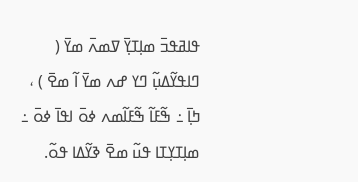ߟߊߥߟߏ߫ ߘߊ߲ߠߌ߲߫ ߜߘߍ߫ ߘߌ߫ ( ߣߊߟߌ߬ߡߎ߲߬ ߣߌ ߝߍ ߘߌ߫ ߊ߬ ߘߐ߫ ) ، ߤߊ߲߫ ߸ ߒ߬ߓߊ߬ ߒ߬ߓߊ߬ߘߍ ߦߋ߫ ߊߟߊ߫ ߦߋ߫ ߸ ߘߊ߲ߠߌ߲ߠߊ ߟߎ߬ ߘߐ߫ ߢߌ߬ߡߊ ߟߋ߬.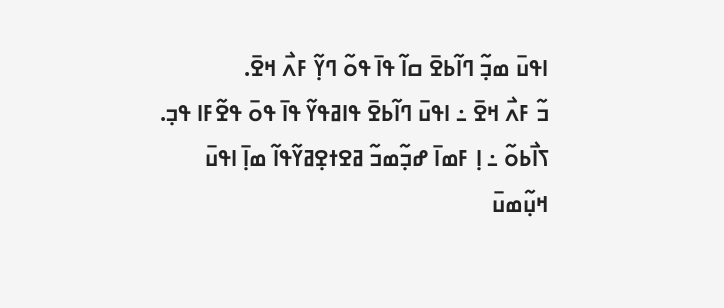ߊߟߎ߫ ߘߏ߲߬ ߣߊ߬ߕߐ߫ ߛߊ߬ ߟߊ߫ ߟߋ߬ ߣߌ߲߬ ߓߍ߯ ߞߐ߫.
ߏ߬ ߓߍ߯ ߞߐ߫ ߸ ߊߟߎ߫ ߣߊ߬ߕߐ߫ ߟߊߥߟߌ߬ ߟߊ߫ ߟߋ߫ ߟߐ߬ߓߊ ߟߏ߲.
ߖߊ߯ߕߋ߬ ߸ ߊ߲ ߓߘߊ߫ ߝߏ߲߬ߘߏ߬ ߥߐߙߐ߲ߥߌ߬ߟߊ߬ ߘߊ߲߫ ߊߟߎ߫ ߞߎ߲߬ߘߎ߫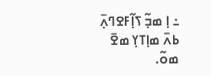߸ ߊ߲ ߘߏ߲߬ ߖߊ߲߬ߓߐߣߍ߲߫ ߕߍ߫ ߘߊ߲ߠߌ߲ ߘߐ߫ ߘߋ߬.